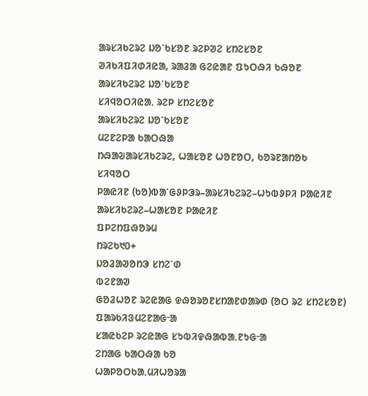ᱟᱨᱥᱤᱠᱮᱨᱮ ᱡᱚᱸᱠᱥᱚᱱ ᱨᱮᱞᱣᱮ ᱥᱴᱮᱥᱚᱱ
ᱣᱤᱠᱤᱯᱤᱰᱤᱭᱟ, ᱨᱟᱲᱟ ᱜᱮᱭᱟᱱ ᱯᱩᱛᱷᱤ ᱠᱷᱚᱱ
ᱟᱨᱥᱤᱠᱮᱨᱮ ᱡᱚᱸᱠᱥᱚᱱ
ᱥᱤᱧᱚᱛᱤᱭᱟᱹ ᱨᱮᱞ ᱥᱴᱮᱥᱚᱱ
ᱟᱨᱥᱤᱠᱮᱨᱮ ᱡᱚᱸᱠᱥᱚᱱ
ᱢᱮᱱᱮᱞᱟ ᱠᱟᱛᱷᱟ
ᱴᱷᱟᱶᱟᱨᱥᱤᱠᱮᱨᱮ, ᱦᱟᱥᱚᱱ ᱦᱚᱱᱚᱛ, ᱠᱚᱨᱱᱟᱴᱚᱠ
ᱥᱤᱧᱚᱛ
ᱞᱟᱭᱤᱱ (ᱠᱚ)ᱵᱟᱸᱜᱽᱞᱳᱨ–ᱟᱨᱥᱤᱠᱮᱨᱮ–ᱦᱩᱵᱽᱞᱤ ᱞᱟᱭᱤᱱ
ᱟᱨᱥᱤᱠᱮᱨᱮ–ᱦᱟᱥᱚᱱ ᱞᱟᱭᱤᱱ
ᱯᱞᱮᱴᱯᱷᱚᱨᱢ
ᱴᱨᱮᱠ᱑᱐+
ᱡᱚᱲᱟᱣᱚᱴᱳ ᱥᱴᱮᱸᱰ
ᱵᱮᱱᱟᱣ
ᱜᱚᱲᱦᱚᱱ ᱨᱮᱭᱟᱜ ᱫᱷᱚᱨᱚᱱᱥᱴᱟᱱᱰᱟᱨᱰ (ᱚᱛ ᱨᱮ ᱥᱴᱮᱥᱚᱱ)
ᱯᱟᱨᱠᱤᱝᱢᱮᱱᱟᱜᱼᱟ
ᱥᱟᱭᱠᱮᱞ ᱨᱮᱭᱟᱜ ᱥᱩᱵᱤᱫᱷᱟᱵᱟᱹᱱᱩᱜᱼᱟ
ᱮᱴᱟᱜ ᱠᱟᱛᱷᱟ ᱠᱚ
ᱦᱟᱞᱚᱛᱠᱟᱹᱢᱤᱦᱚᱨᱟ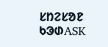ᱥᱴᱮᱥᱚᱱ ᱠᱳᱰASK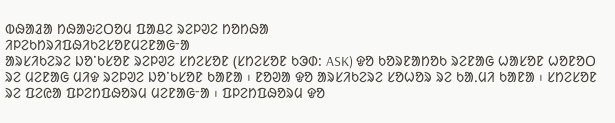ᱵᱷᱟᱲᱟ ᱴᱷᱟᱶᱮᱛᱚᱢ ᱯᱟᱪᱮ ᱨᱮᱞᱣᱮ ᱴᱚᱴᱷᱟ
ᱤᱞᱮᱠᱴᱨᱤᱯᱷᱤᱠᱮᱥᱚᱱᱢᱮᱱᱟᱜᱼᱟ
ᱟᱨᱥᱤᱠᱮᱨᱮ ᱡᱚᱸᱠᱥᱚᱱ ᱨᱮᱞᱣᱮ ᱥᱴᱮᱥᱚᱱ (ᱥᱴᱮᱥᱚᱱ ᱠᱳᱰ: ASK) ᱫᱚ ᱠᱚᱨᱱᱟᱴᱚᱠ ᱨᱮᱱᱟᱜ ᱦᱟᱥᱚᱱ ᱦᱚᱱᱚᱛ ᱨᱮ ᱢᱮᱱᱟᱜ ᱢᱤᱫ ᱨᱮᱞᱣᱮ ᱡᱚᱸᱠᱥᱚᱱ ᱠᱟᱱᱟ ᱾ ᱱᱚᱣᱟ ᱫᱚ ᱟᱨᱥᱤᱠᱮᱨᱮ ᱥᱚᱦᱚᱨ ᱨᱮ ᱠᱟᱹᱢᱤ ᱠᱟᱱᱟ ᱾ ᱥᱴᱮᱥᱚᱱ ᱨᱮ ᱯᱮᱭᱟ ᱯᱞᱮᱴᱯᱷᱚᱨᱢ ᱢᱮᱱᱟᱜᱼᱟ ᱾ ᱯᱞᱮᱴᱯᱷᱚᱨᱢ ᱫᱚ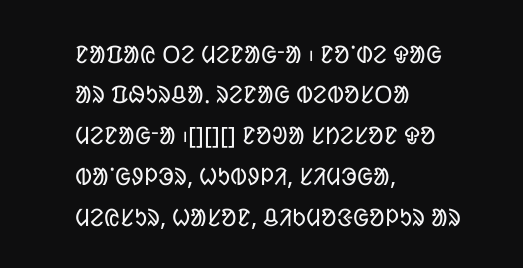ᱱᱟᱯᱟᱭ ᱛᱮ ᱢᱮᱱᱟᱜᱼᱟ ᱾ ᱱᱚᱸᱰᱮ ᱫᱟᱜ ᱟᱨ ᱯᱷᱩᱨᱪᱟᱹ ᱨᱮᱱᱟᱜ ᱵᱮᱵᱚᱥᱛᱟ ᱢᱮᱱᱟᱜᱼᱟ ᱾[][][] ᱱᱚᱣᱟ ᱥᱴᱮᱥᱚᱱ ᱫᱚ ᱵᱟᱸᱜᱽᱞᱳᱨ, ᱦᱩᱵᱽᱞᱤ, ᱥᱤᱢᱳᱜᱟ, ᱢᱮᱭᱥᱩᱨ, ᱦᱟᱥᱚᱱ, ᱪᱤᱠᱢᱚᱝᱜᱚᱞᱩᱨ ᱟᱨ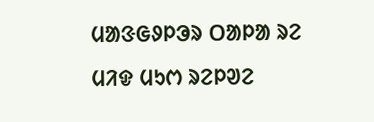ᱢᱟᱝᱜᱽᱞᱳᱨ ᱛᱟᱞᱟ ᱨᱮ ᱢᱤᱫ ᱢᱩᱬ ᱨᱮᱞᱣᱮ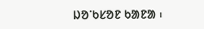ᱡᱚᱸᱠᱥᱚᱱ ᱠᱟᱱᱟ ᱾